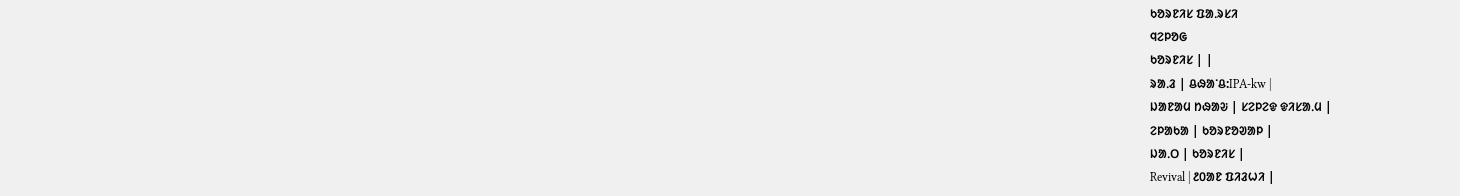ᱠᱚᱨᱱᱤᱥ ᱯᱟᱹᱨᱥᱤ
ᱧᱮᱞᱚᱜ
ᱠᱚᱨᱱᱤᱥ | |
ᱨᱟᱹᱲ | ᱪᱷᱟᱸᱪ:IPA-kw |
ᱡᱟᱱᱟᱢ ᱴᱷᱟᱶ | ᱥᱮᱞᱮᱫ ᱫᱤᱥᱟᱹᱢ |
ᱮᱞᱟᱠᱟ | ᱠᱚᱨᱱᱚᱣᱟᱞ |
ᱡᱟᱹᱛ | ᱠᱚᱨᱱᱤᱥ |
Revival | ᱒᱐ᱟᱱ ᱯᱤᱲᱦᱤ |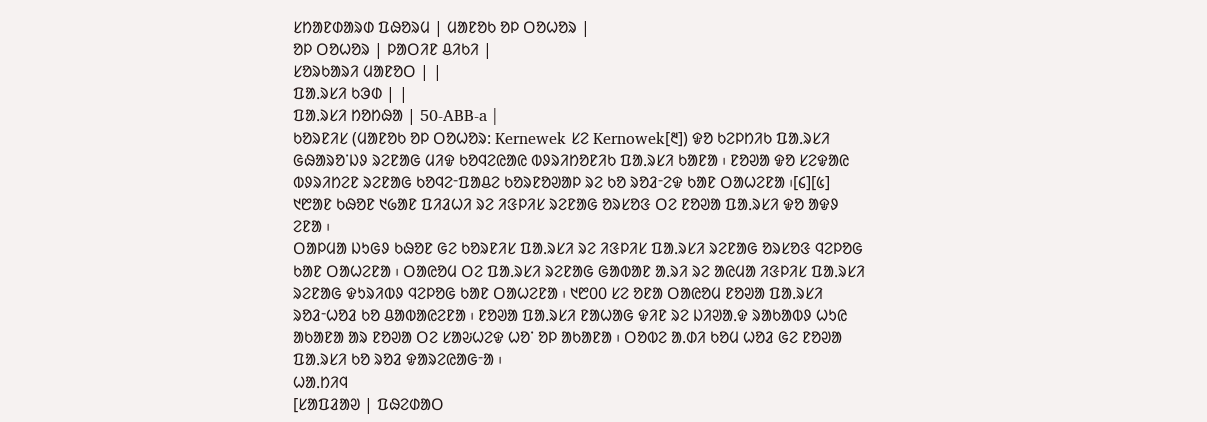ᱥᱴᱟᱱᱰᱟᱨᱰ ᱯᱷᱚᱨᱢ | ᱢᱟᱱᱚᱠ ᱚᱞ ᱛᱚᱦᱚᱨ |
ᱚᱞ ᱛᱚᱦᱚᱨ | ᱞᱟᱛᱤᱱ ᱪᱤᱠᱤ |
ᱥᱚᱨᱠᱟᱨᱤ ᱢᱟᱱᱚᱛ | |
ᱯᱟᱹᱨᱥᱤ ᱠᱳᱰ | |
ᱯᱟᱹᱨᱥᱤ ᱴᱚᱴᱷᱟ | 50-ABB-a |
ᱠᱚᱨᱱᱤᱥ (ᱢᱟᱱᱚᱠ ᱚᱞ ᱛᱚᱦᱚᱨ: Kernewek ᱥᱮ Kernowek[᱓]) ᱫᱚ ᱠᱮᱞᱴᱤᱠ ᱯᱟᱹᱨᱥᱤ ᱜᱷᱟᱨᱚᱸᱡᱽ ᱨᱮᱱᱟᱜ ᱢᱤᱫ ᱠᱚᱧᱮᱭᱟᱭ ᱵᱽᱨᱤᱴᱚᱱᱤᱠ ᱯᱟᱹᱨᱥᱤ ᱠᱟᱱᱟ ᱾ ᱱᱚᱣᱟ ᱫᱚ ᱥᱮᱫᱟᱭ ᱵᱽᱨᱤᱴᱮᱱ ᱨᱮᱱᱟᱜ ᱠᱚᱧᱮᱼᱯᱟᱪᱮ ᱠᱚᱨᱱᱚᱣᱟᱞ ᱨᱮ ᱠᱚ ᱨᱚᱲᱼᱮᱫ ᱠᱟᱱ ᱛᱟᱦᱮᱱᱟ ᱾[᱔][᱕] ᱑᱘ᱟᱱ ᱠᱷᱚᱱ ᱑᱙ᱟᱱ ᱯᱤᱲᱦᱤ ᱨᱮ ᱤᱝᱞᱤᱥ ᱨᱮᱱᱟᱜ ᱚᱨᱥᱚᱝ ᱛᱮ ᱱᱚᱣᱟ ᱯᱟᱹᱨᱥᱤ ᱫᱚ ᱟᱫᱽ ᱮᱱᱟ ᱾
ᱛᱟᱞᱢᱟ ᱡᱩᱜᱽ ᱠᱷᱚᱱ ᱜᱮ ᱠᱚᱨᱱᱤᱥ ᱯᱟᱹᱨᱥᱤ ᱨᱮ ᱤᱝᱞᱤᱥ ᱯᱟᱹᱨᱥᱤ ᱨᱮᱱᱟᱜ ᱚᱨᱥᱚᱝ ᱧᱮᱞᱚᱜ ᱠᱟᱱ ᱛᱟᱦᱮᱱᱟ ᱾ ᱛᱟᱭᱚᱢ ᱛᱮ ᱯᱟᱹᱨᱥᱤ ᱨᱮᱱᱟᱜ ᱜᱟᱵᱟᱱ ᱟᱹᱨᱤ ᱨᱮ ᱟᱭᱢᱟ ᱤᱝᱞᱤᱥ ᱯᱟᱹᱨᱥᱤ ᱨᱮᱱᱟᱜ ᱫᱩᱨᱤᱵᱽ ᱧᱮᱞᱚᱜ ᱠᱟᱱ ᱛᱟᱦᱮᱱᱟ ᱾ ᱑᱘᱐᱐ ᱥᱮ ᱚᱱᱟ ᱛᱟᱭᱚᱢ ᱱᱚᱣᱟ ᱯᱟᱹᱨᱥᱤ ᱨᱚᱲᱼᱦᱚᱲ ᱠᱚ ᱪᱟᱵᱟᱭᱮᱱᱟ ᱾ ᱱᱚᱣᱟ ᱯᱟᱹᱨᱥᱤ ᱱᱟᱦᱟᱜ ᱫᱤᱱ ᱨᱮ ᱡᱤᱣᱟᱹᱫ ᱨᱟᱠᱟᱵᱽ ᱦᱩᱭ ᱟᱠᱟᱱᱟ ᱟᱨ ᱱᱚᱣᱟ ᱛᱮ ᱥᱟᱶᱦᱮᱫ ᱦᱚᱸ ᱚᱞ ᱟᱠᱟᱱᱟ ᱾ ᱛᱚᱵᱮ ᱟᱹᱰᱤ ᱠᱚᱢ ᱦᱚᱲ ᱜᱮ ᱱᱚᱣᱟ ᱯᱟᱹᱨᱥᱤ ᱠᱚ ᱨᱚᱲ ᱫᱟᱨᱮᱭᱟᱜᱼᱟ ᱾
ᱦᱟᱹᱴᱤᱧ
[ᱥᱟᱯᱲᱟᱣ | ᱯᱷᱮᱰᱟᱛ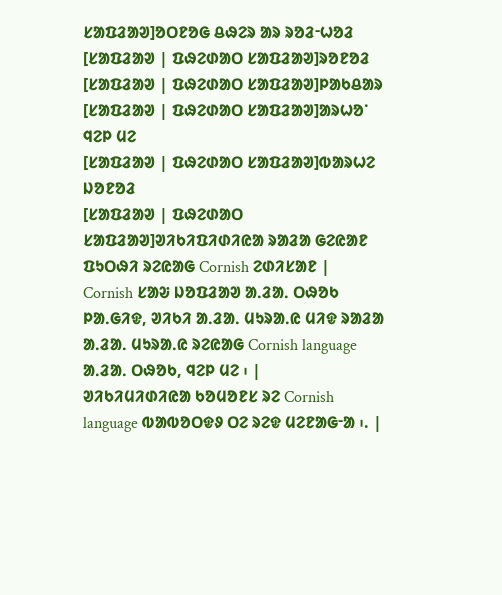ᱥᱟᱯᱲᱟᱣ]ᱚᱛᱱᱚᱜ ᱪᱷᱮᱨ ᱟᱨ ᱨᱚᱲᱼᱦᱚᱲ
[ᱥᱟᱯᱲᱟᱣ | ᱯᱷᱮᱰᱟᱛ ᱥᱟᱯᱲᱟᱣ]ᱨᱚᱱᱚᱲ
[ᱥᱟᱯᱲᱟᱣ | ᱯᱷᱮᱰᱟᱛ ᱥᱟᱯᱲᱟᱣ]ᱞᱟᱠᱪᱟᱨ
[ᱥᱟᱯᱲᱟᱣ | ᱯᱷᱮᱰᱟᱛ ᱥᱟᱯᱲᱟᱣ]ᱟᱨᱦᱚᱸ ᱧᱮᱞ ᱢᱮ
[ᱥᱟᱯᱲᱟᱣ | ᱯᱷᱮᱰᱟᱛ ᱥᱟᱯᱲᱟᱣ]ᱵᱟᱨᱦᱮ ᱡᱚᱱᱚᱲ
[ᱥᱟᱯᱲᱟᱣ | ᱯᱷᱮᱰᱟᱛ ᱥᱟᱯᱲᱟᱣ]ᱣᱤᱠᱤᱯᱤᱰᱤᱭᱟ ᱨᱟᱲᱟ ᱜᱮᱭᱟᱱ ᱯᱩᱛᱷᱤ ᱨᱮᱭᱟᱜ Cornish ᱮᱰᱤᱥᱟᱱ |
Cornish ᱥᱟᱶ ᱡᱚᱯᱲᱟᱣ ᱟᱹᱲᱟᱹ ᱛᱷᱚᱠ ᱞᱟᱹᱜᱤᱫ, ᱣᱤᱠᱤ ᱟᱹᱲᱟᱹ ᱢᱩᱨᱟᱹᱭ ᱢᱤᱫ ᱨᱟᱲᱟ ᱟᱹᱲᱟᱹ ᱢᱩᱨᱟᱹᱭ ᱨᱮᱭᱟᱜ Cornish language ᱟᱹᱲᱟᱹ ᱛᱷᱚᱠ, ᱧᱮᱞ ᱢᱮ ᱾ |
ᱣᱤᱠᱤᱢᱤᱰᱤᱭᱟ ᱠᱚᱢᱚᱱᱥ ᱨᱮ Cornish language ᱵᱟᱵᱚᱛᱫᱽ ᱛᱮ ᱨᱮᱫ ᱢᱮᱱᱟᱜᱼᱟ ᱾. |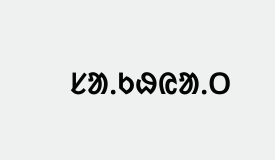ᱥᱟᱹᱠᱷᱭᱟᱹᱛ